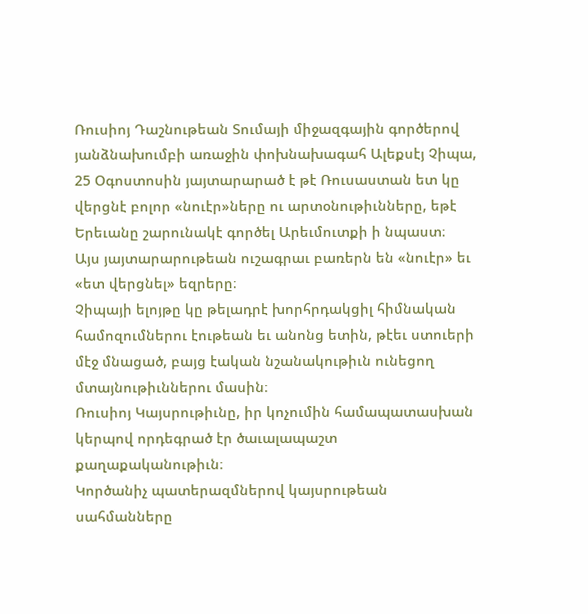Ռուսիոյ Դաշնութեան Տումայի միջազգային գործերով յանձնախումբի առաջին փոխնախագահ Ալեքսէյ Չիպա, 25 Օգոստոսին յայտարարած է թէ Ռուսաստան ետ կը վերցնէ բոլոր «նուէր»ները ու արտօնութիւնները, եթէ Երեւանը շարունակէ գործել Արեւմուտքի ի նպաստ։
Այս յայտարարութեան ուշագրաւ բառերն են «նուէր» եւ «ետ վերցնել» եզրերը։
Չիպայի ելոյթը կը թելադրէ խորհրդակցիլ հիմնական համոզումներու էութեան եւ անոնց ետին, թէեւ ստուերի մէջ մնացած, բայց էական նշանակութիւն ունեցող մտայնութիւններու մասին։
Ռուսիոյ Կայսրութիւնը, իր կոչումին համապատասխան կերպով որդեգրած էր ծաւալապաշտ քաղաքականութիւն։
Կործանիչ պատերազմներով կայսրութեան սահմանները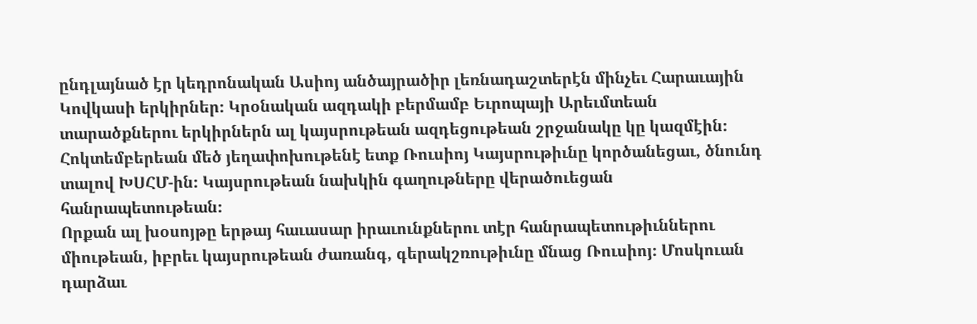ընդլայնած էր կեդրոնական Ասիոյ անծայրածիր լեռնադաշտերէն մինչեւ Հարաւային Կովկասի երկիրներ։ Կրօնական ազդակի բերմամբ Եւրոպայի Արեւմտեան տարածքներու երկիրներն ալ կայսրութեան ազդեցութեան շրջանակը կը կազմէին։
Հոկտեմբերեան մեծ յեղափոխութենէ ետք Ռուսիոյ Կայսրութիւնը կործանեցաւ, ծնունդ տալով ԽՍՀՄ-ին։ Կայսրութեան նախկին գաղութները վերածուեցան հանրապետութեան։
Որքան ալ խօսոյթը երթայ հաւասար իրաւունքներու տէր հանրապետութիւններու միութեան, իբրեւ կայսրութեան ժառանգ, գերակշռութիւնը մնաց Ռուսիոյ։ Մոսկուան դարձաւ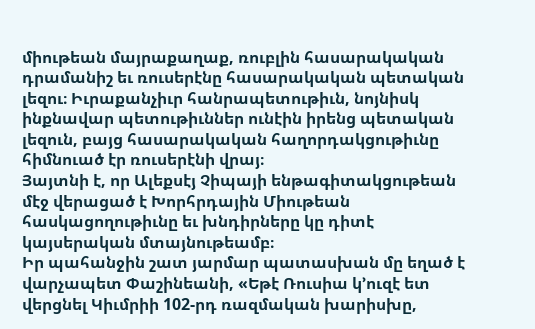միութեան մայրաքաղաք, ռուբլին հասարակական դրամանիշ եւ ռուսերէնը հասարակական պետական լեզու։ Իւրաքանչիւր հանրապետութիւն, նոյնիսկ ինքնավար պետութիւններ ունէին իրենց պետական լեզուն, բայց հասարակական հաղորդակցութիւնը հիմնուած էր ռուսերէնի վրայ։
Յայտնի է, որ Ալեքսէյ Չիպայի ենթագիտակցութեան մէջ վերացած է Խորհրդային Միութեան հասկացողութիւնը եւ խնդիրները կը դիտէ կայսերական մտայնութեամբ։
Իր պահանջին շատ յարմար պատասխան մը եղած է վարչապետ Փաշինեանի, «Եթէ Ռուսիա կ՚ուզէ ետ վերցնել Կիւմրիի 102-րդ ռազմական խարիսխը,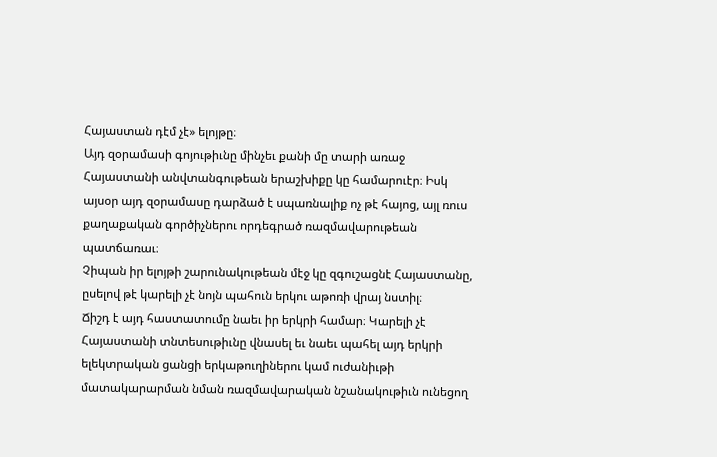Հայաստան դէմ չէ» ելոյթը։
Այդ զօրամասի գոյութիւնը մինչեւ քանի մը տարի առաջ Հայաստանի անվտանգութեան երաշխիքը կը համարուէր։ Իսկ այսօր այդ զօրամասը դարձած է սպառնալիք ոչ թէ հայոց, այլ ռուս քաղաքական գործիչներու որդեգրած ռազմավարութեան պատճառաւ։
Չիպան իր ելոյթի շարունակութեան մէջ կը զգուշացնէ Հայաստանը, ըսելով թէ կարելի չէ նոյն պահուն երկու աթոռի վրայ նստիլ։
Ճիշդ է այդ հաստատումը նաեւ իր երկրի համար։ Կարելի չէ Հայաստանի տնտեսութիւնը վնասել եւ նաեւ պահել այդ երկրի ելեկտրական ցանցի երկաթուղիներու կամ ուժանիւթի մատակարարման նման ռազմավարական նշանակութիւն ունեցող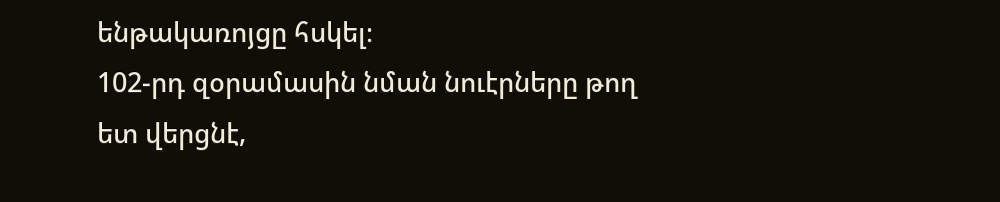ենթակառոյցը հսկել։
102-րդ զօրամասին նման նուէրները թող ետ վերցնէ,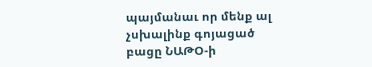պայմանաւ որ մենք ալ չսխալինք գոյացած բացը ՆԱԹՕ-ի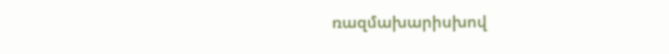ռազմախարիսխով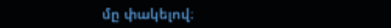մը փակելով։